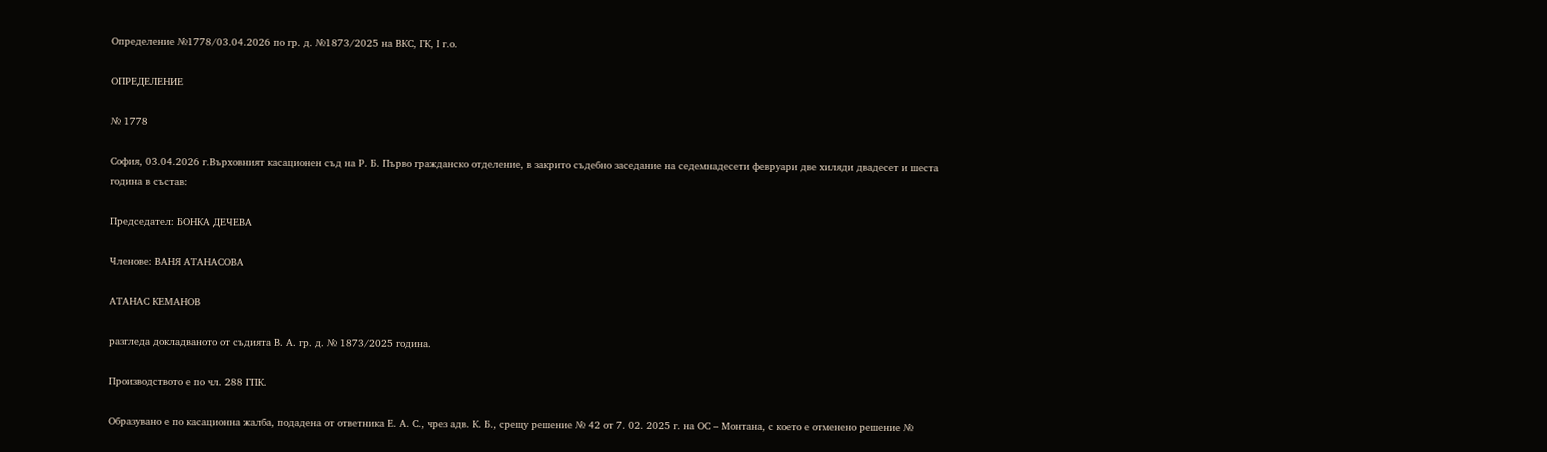Определение №1778/03.04.2026 по гр. д. №1873/2025 на ВКС, ГК, I г.о.

ОПРЕДЕЛЕНИЕ

№ 1778

София, 03.04.2026 г.Върховният касационен съд на Р. Б. Първо гражданско отделение, в закрито съдебно заседание на седемнадесети февруари две хиляди двадесет и шеста година в състав:

Председател: БОНКА ДЕЧЕВА

Членове: ВАНЯ АТАНАСОВА

АТАНАС КЕМАНОВ

разгледа докладваното от съдията В. А. гр. д. № 1873/2025 година.

Производството е по чл. 288 ГПК.

Образувано е по касационна жалба, подадена от ответника Е. А. С., чрез адв. К. Б., срещу решение № 42 от 7. 02. 2025 г. на ОС – Монтана, с което е отменено решение №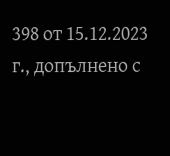398 от 15.12.2023 г., допълнено с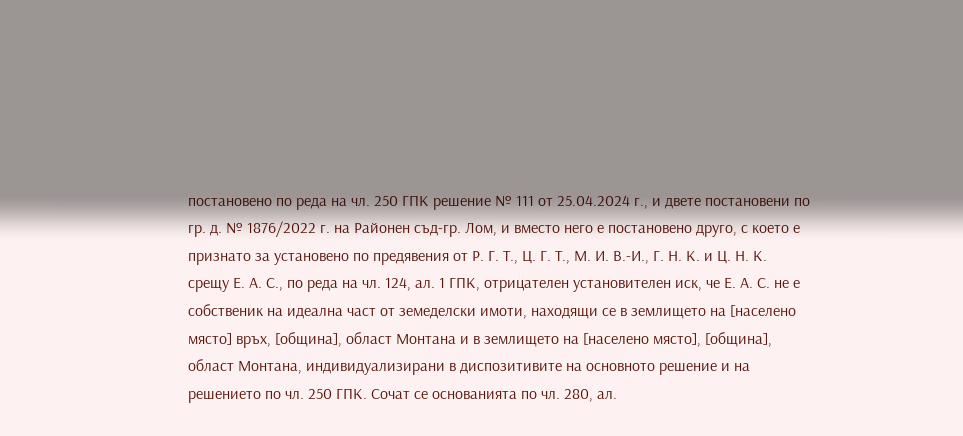постановено по реда на чл. 250 ГПК решение № 111 от 25.04.2024 г., и двете постановени по гр. д. № 1876/2022 г. на Районен съд-гр. Лом, и вместо него е постановено друго, с което е признато за установено по предявения от Р. Г. Т., Ц. Г. Т., М. И. В.-И., Г. Н. К. и Ц. Н. К. срещу Е. А. С., по реда на чл. 124, ал. 1 ГПК, отрицателен установителен иск, че Е. А. С. не е собственик на идеална част от земеделски имоти, находящи се в землището на [населено място] връх, [община], област Монтана и в землището на [населено място], [община], област Монтана, индивидуализирани в диспозитивите на основното решение и на решението по чл. 250 ГПК. Сочат се основанията по чл. 280, ал.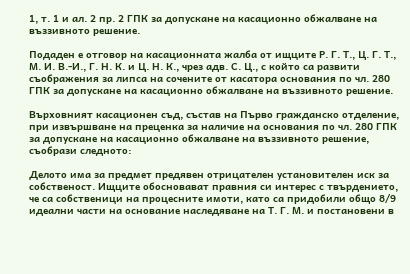1, т. 1 и ал. 2 пр. 2 ГПК за допускане на касационно обжалване на въззивното решение.

Подаден е отговор на касационната жалба от ищците Р. Г. Т., Ц. Г. Т., М. И. В.-И., Г. Н. К. и Ц. Н. К., чрез адв. С. Ц., с който са развити съображения за липса на сочените от касатора основания по чл. 280 ГПК за допускане на касационно обжалване на въззивното решение.

Върховният касационен съд, състав на Първо гражданско отделение, при извършване на преценка за наличие на основания по чл. 280 ГПК за допускане на касационно обжалване на въззивното решение, съобрази следното:

Делото има за предмет предявен отрицателен установителен иск за собственост. Ищците обосновават правния си интерес с твърдението, че са собственици на процесните имоти, като са придобили общо 8/9 идеални части на основание наследяване на Т. Г. М. и постановени в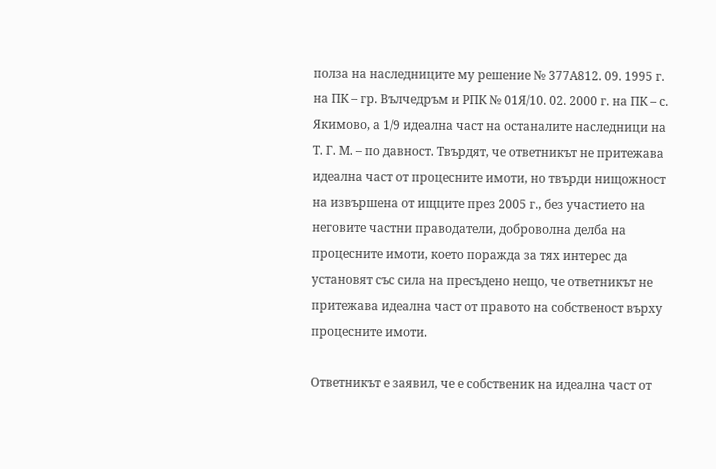полза на наследниците му решение № 377А812. 09. 1995 г. на ПК – гр. Вълчедръм и РПК № 01Я/10. 02. 2000 г. на ПК – с. Якимово, а 1/9 идеална част на останалите наследници на Т. Г. М. – по давност. Твърдят, че ответникът не притежава идеална част от процесните имоти, но твърди нищожност на извършена от ищците през 2005 г., без участието на неговите частни праводатели, доброволна делба на процесните имоти, което поражда за тях интерес да установят със сила на пресъдено нещо, че ответникът не притежава идеална част от правото на собственост върху процесните имоти.

Ответникът е заявил, че е собственик на идеална част от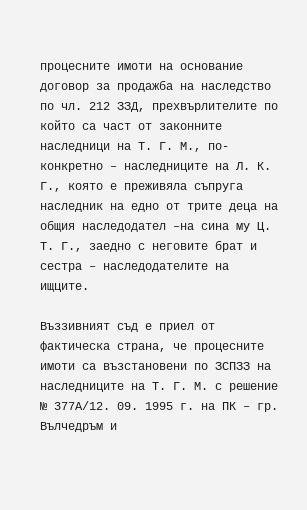процесните имоти на основание договор за продажба на наследство по чл. 212 ЗЗД, прехвърлителите по който са част от законните наследници на Т. Г. М., по-конкретно – наследниците на Л. К. Г., която е преживяла съпруга наследник на едно от трите деца на общия наследодател –на сина му Ц. Т. Г., заедно с неговите брат и сестра – наследодателите на ищците.

Въззивният съд е приел от фактическа страна, че процесните имоти са възстановени по ЗСПЗЗ на наследниците на Т. Г. М. с решение № 377А/12. 09. 1995 г. на ПК – гр. Вълчедръм и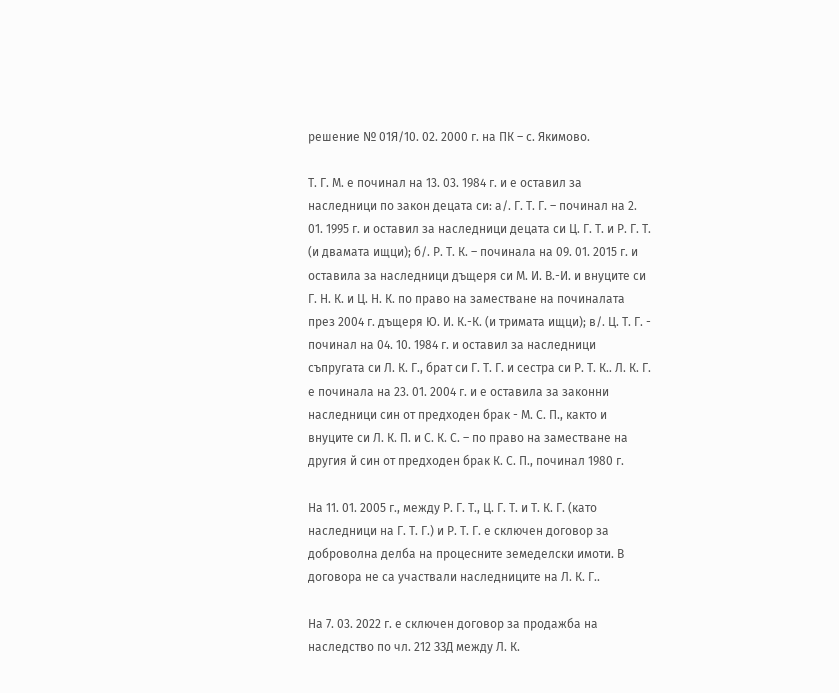решение № 01Я/10. 02. 2000 г. на ПК – с. Якимово.

Т. Г. М. е починал на 13. 03. 1984 г. и е оставил за наследници по закон децата си: а/. Г. Т. Г. – починал на 2. 01. 1995 г. и оставил за наследници децата си Ц. Г. Т. и Р. Г. Т. (и двамата ищци); б/. Р. Т. К. – починала на 09. 01. 2015 г. и оставила за наследници дъщеря си М. И. В.-И. и внуците си Г. Н. К. и Ц. Н. К. по право на заместване на починалата през 2004 г. дъщеря Ю. И. К.-К. (и тримата ищци); в/. Ц. Т. Г. - починал на 04. 10. 1984 г. и оставил за наследници съпругата си Л. К. Г., брат си Г. Т. Г. и сестра си Р. Т. К.. Л. К. Г. е починала на 23. 01. 2004 г. и е оставила за законни наследници син от предходен брак - М. С. П., както и внуците си Л. К. П. и С. К. С. – по право на заместване на другия й син от предходен брак К. С. П., починал 1980 г.

На 11. 01. 2005 г., между Р. Г. Т., Ц. Г. Т. и Т. К. Г. (като наследници на Г. Т. Г.) и Р. Т. Г. е сключен договор за доброволна делба на процесните земеделски имоти. В договора не са участвали наследниците на Л. К. Г..

На 7. 03. 2022 г. е сключен договор за продажба на наследство по чл. 212 ЗЗД между Л. К.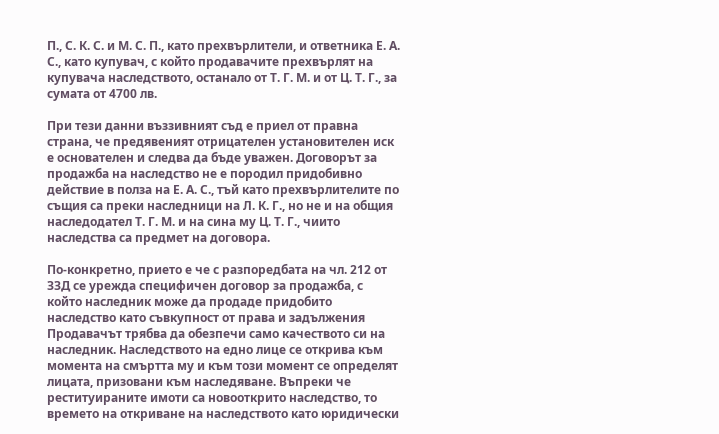П., С. К. С. и М. С. П., като прехвърлители, и ответника Е. А. С., като купувач, с който продавачите прехвърлят на купувача наследството, останало от Т. Г. М. и от Ц. Т. Г., за сумата от 4700 лв.

При тези данни въззивният съд е приел от правна страна, че предявеният отрицателен установителен иск е основателен и следва да бъде уважен. Договорът за продажба на наследство не е породил придобивно действие в полза на Е. А. С., тъй като прехвърлителите по същия са преки наследници на Л. К. Г., но не и на общия наследодател Т. Г. М. и на сина му Ц. Т. Г., чиито наследства са предмет на договора.

По-конкретно, прието е че с разпоредбата на чл. 212 от ЗЗД се урежда специфичен договор за продажба, с който наследник може да продаде придобито наследство като съвкупност от права и задължения Продавачът трябва да обезпечи само качеството си на наследник. Наследството на едно лице се открива към момента на смъртта му и към този момент се определят лицата, призовани към наследяване. Въпреки че реституираните имоти са новооткрито наследство, то времето на откриване на наследството като юридически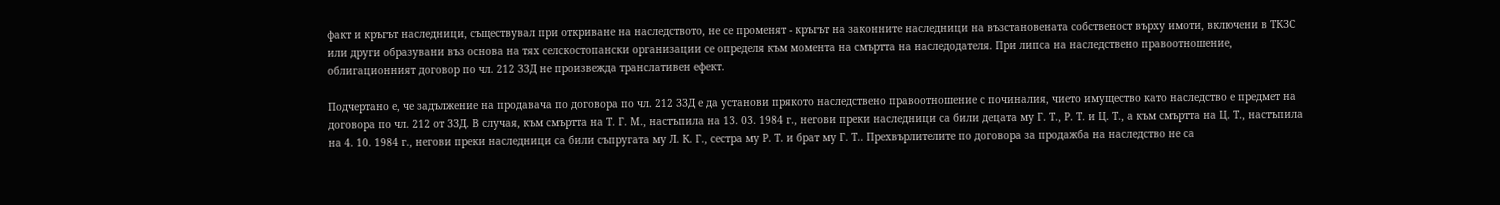факт и кръгът наследници, съществувал при откриване на наследството, не се променят - кръгът на законните наследници на възстановената собственост върху имоти, включени в ТКЗС или други образувани въз основа на тях селскостопански организации се определя към момента на смъртта на наследодателя. При липса на наследствено правоотношение, облигационният договор по чл. 212 ЗЗД не произвежда транслативен ефект.

Подчертано е, че задължение на продавача по договора по чл. 212 ЗЗД е да установи прякото наследствено правоотношение с починалия, чието имущество като наследство е предмет на договора по чл. 212 от ЗЗД. В случая, към смъртта на Т. Г. М., настъпила на 13. 03. 1984 г., негови преки наследници са били децата му Г. Т., Р. Т. и Ц. Т., а към смъртта на Ц. Т., настъпила на 4. 10. 1984 г., негови преки наследници са били съпругата му Л. К. Г., сестра му Р. Т. и брат му Г. Т.. Прехвърлителите по договора за продажба на наследство не са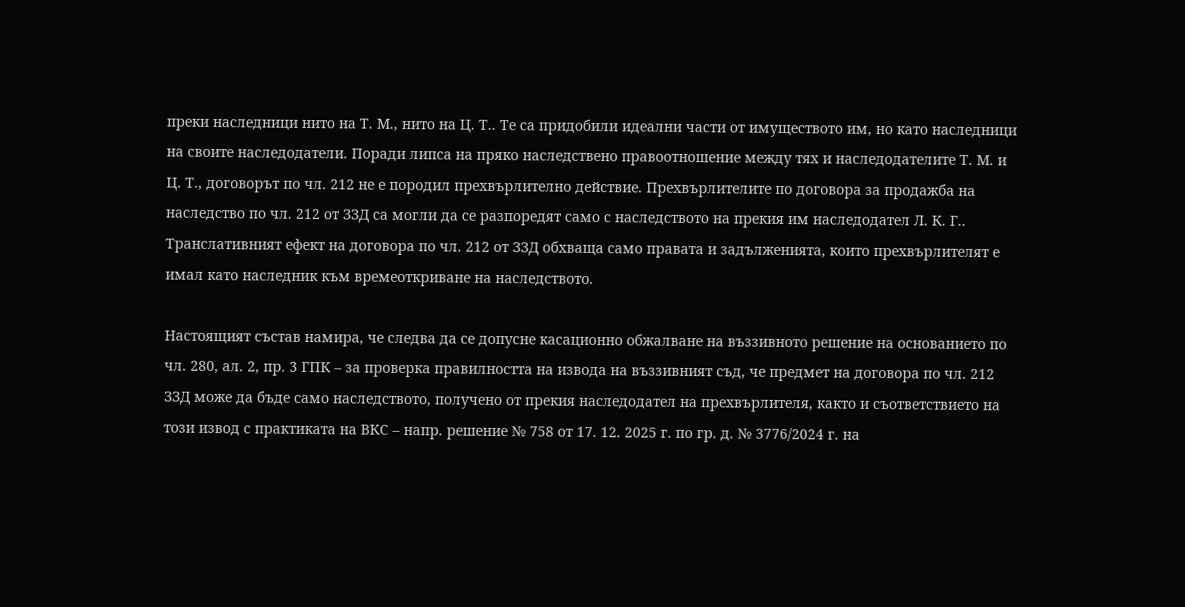преки наследници нито на Т. М., нито на Ц. Т.. Те са придобили идеални части от имуществото им, но като наследници на своите наследодатели. Поради липса на пряко наследствено правоотношение между тях и наследодателите Т. М. и Ц. Т., договорът по чл. 212 не е породил прехвърлително действие. Прехвърлителите по договора за продажба на наследство по чл. 212 от ЗЗД са могли да се разпоредят само с наследството на прекия им наследодател Л. К. Г.. Транслативният ефект на договора по чл. 212 от ЗЗД обхваща само правата и задълженията, които прехвърлителят е имал като наследник към времеоткриване на наследството.

Настоящият състав намира, че следва да се допусне касационно обжалване на въззивното решение на основанието по чл. 280, ал. 2, пр. 3 ГПК – за проверка правилността на извода на въззивният съд, че предмет на договора по чл. 212 ЗЗД може да бъде само наследството, получено от прекия наследодател на прехвърлителя, както и съответствието на този извод с практиката на ВКС – напр. решение № 758 от 17. 12. 2025 г. по гр. д. № 3776/2024 г. на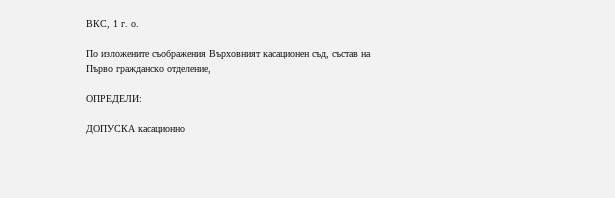ВКС, 1 г. о.

По изложените съображения Върховният касационен съд, състав на Първо гражданско отделение,

ОПРЕДЕЛИ:

ДОПУСКА касационно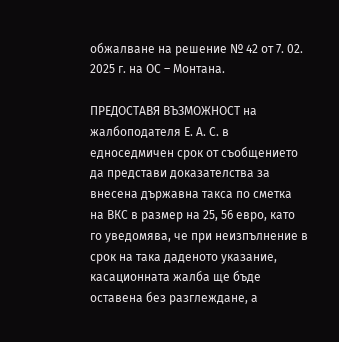обжалване на решение № 42 от 7. 02. 2025 г. на ОС – Монтана.

ПРЕДОСТАВЯ ВЪЗМОЖНОСТ на жалбоподателя Е. А. С. в едноседмичен срок от съобщението да представи доказателства за внесена държавна такса по сметка на ВКС в размер на 25, 56 евро, като го уведомява, че при неизпълнение в срок на така даденото указание, касационната жалба ще бъде оставена без разглеждане, а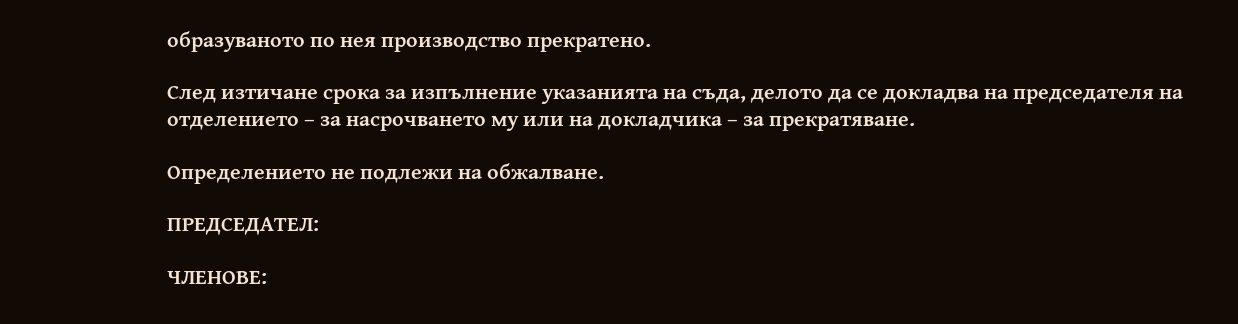образуваното по нея производство прекратено.

След изтичане срока за изпълнение указанията на съда, делото да се докладва на председателя на отделението – за насрочването му или на докладчика – за прекратяване.

Определението не подлежи на обжалване.

ПРЕДСЕДАТЕЛ:

ЧЛЕНОВЕ: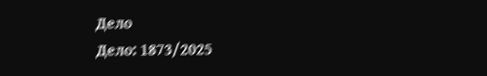Дело
Дело: 1873/2025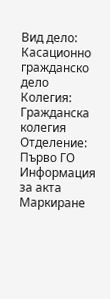Вид дело: Касационно гражданско дело
Колегия: Гражданска колегия
Отделение: Първо ГО
Информация за акта
Маркиране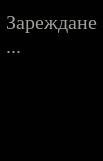Зареждане ...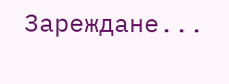Зареждане...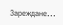Зареждане...